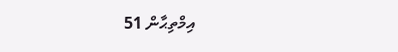އިމްތިޙާން 51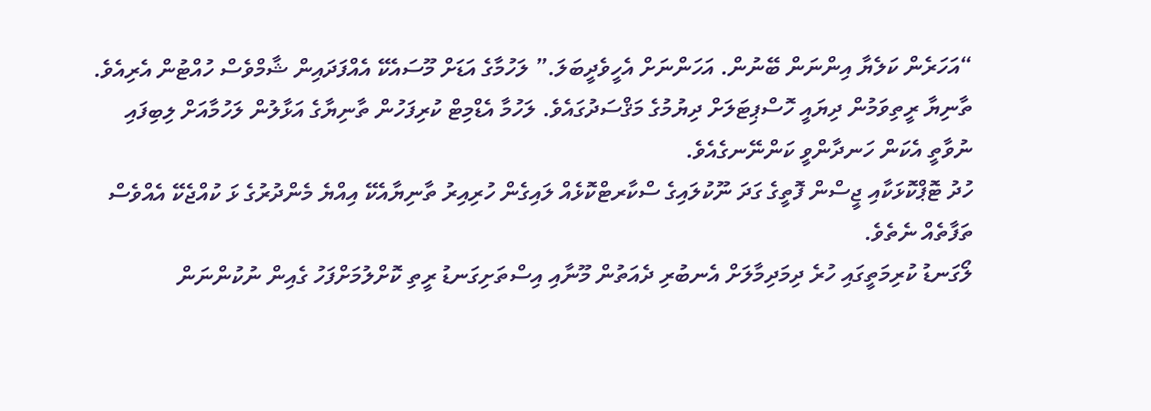“އަހަރެން ކަލެޔާ އިންނަން ބޭނުން. އަހަންނަށް އެހީވެދީބަލަ.” ލަހުމާގެ އަޑަށް މޫސައެކޭ އެއްފަދައިން ޝާމްވެސް ހުއްޓުން އެރިއެވެ.
ތާނިޔާ ރީތިވަމުން ދިޔައީ ހޮސްޕިޓަލަށް ދިޔުމުގެ މަޤްސަދުގައެވެ. ލަހުމާ އެޑްމިޓް ކުރިފަހުން ތާނިޔާގެ އަޅާލުން ލަހުމާއަށް ލިބިފައި ނުވާތީ އެކަން ހަނދާންވީ ކަންނޭނގެއެވެ.
ހުދު ޓޮޕްކޮޅަކާއި ޖީސްން ފޮތީގެ ގަދަ ނޫކުލައިގެ ސްކާރޓްކޮޅެއް ލައިގެން ހުރިއިރު ތާނިޔާއެކޭ އިއްޔެ މެންދުރުގެ ޅަ ކުއްޖެކޭ އެއްވެސް ތަފާތެއް ނެތެވެ.
ލޯގަނޑު ކުރިމަތީގައި ހުރެ ދިމަދިމާލަށް އެނބުރި ދެއަތުން މޫނާއި އިސްތަށިގަނޑު ރީތި ކޮށްލުމަށްފަހު ގެއިން ނުކުންނަން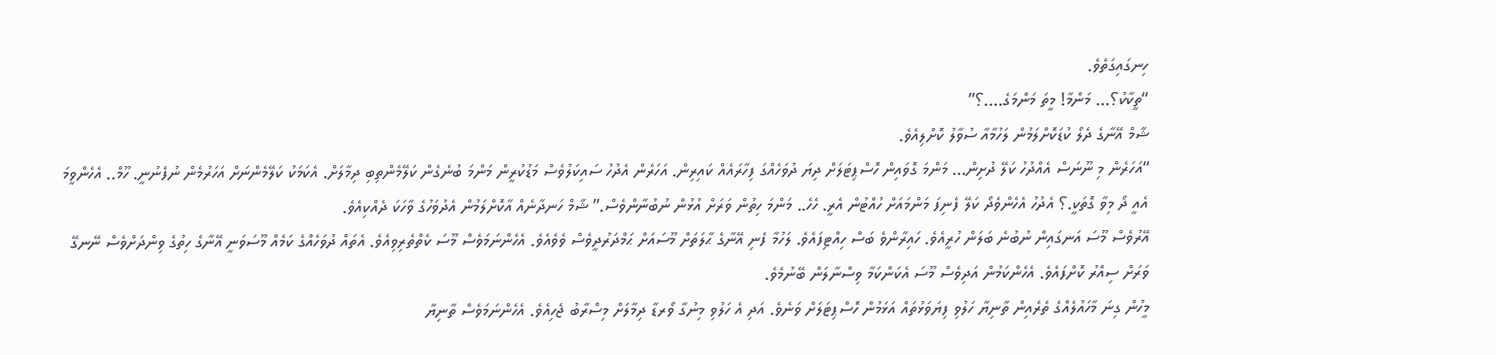ހިނގައިގަތެވެ.
“ތީކާކު؟… މަންމާ! މީތަ މަންމަގެ….؟”
ޝާމް އޭނާގެ ދެލޯ ކުޑަކޮށްލަމުން ލަހުމާއާ ސުވާލު ކޮށްލިއެވެ.
“އަހަރެން މި ނޫނަސް އެއްދުހު ކަލޭ ދުށިން… މަންމަ ގޮވައިން ހޮސްޕިޓަލަށް ދިޔަ ދުވަހެއްގަ ފިހާރައެއް ކައިރިން. އަހަރެން އެދުހު ސައިކަލުވެސް މަޑުކުރީން މަންމަ ބުނެގެން ކަލޭމެންތިބި ދިމާލަށް. އެކަމަކު ކަލޭމެންނަށް އަހަރުމެން ނުފެނުނީ. ހޫމް.. އެހެންވީމަ އެއީ ދޯ މިވާ ގޮތަކީ.؟ އެދުހު އެހެންވެދޯ ކަލޭ ފެނިފަ މަންމައަށް ހުއްޓުން އެރީ. ހެހެ.. މަންމަ ހިތުން ވަރަށް އުޅުން ނުބުނާންވެސް.” ޝާމް ހަނދާނެއް އާކޮށްލަމުން އެދުވަހުގެ ވާހަކަ ދެއްކިއެވެ.
އޭރުވެސް މޫސަ އަނގައިން ނުބުނެ ބަލަން ހުރީއެވެ. ހައިރާންވެ ބަސް ހިއްޓިފައެވެ. ލަހުމާ ފެނި އޭނާގެ ޙާލަތަށް މޫސައަށް ޙަމްދަރުދީވެސް ވެވެއެވެ. އެހެންނަމަވެސް މޫސަ ކެތްތެރިވިއެވެ. އެތައް ދުވަހެއްގެ ކަމެއް މޫސަވަނީ އޭނާގެ ހިތުގެ ވިންދަށްވެސް ނޭނގޭ ވަރަށް ސިއްރު ކޮށްފައެވެ. އެހެންކަމުން އަދިވެސް މޫސަ އެކަންކަމާ ވިސްނާލަން ބޭނުމެވެ.
މީހުން ގިނަ މާހައުލެއްގެ ތެރެއިން ތާނިޔާ ހަލުވި ފިޔަވަޅުތައް އަޅަމުން ހޮސްޕިޓަލަށް ވަނެވެ. އަދި އެ ހަލުވި މިނުގާ ވޯރޑާ ދިމާލަށް މިސްރާބު ޖެހިއެވެ. އެހެންނަމަވެސް ތާނިޔާ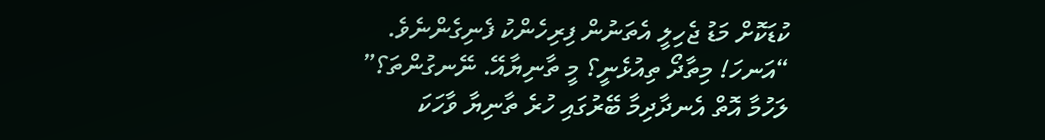ކުޑަކޮށް މަޑު ޖެހިލީ އެތަނުން ފިރިހެންކު ފެނިގެންނެވެ.
“އަނހަ! މިތާދޯ ތިއުޅެނީ؟ މީ ތާނިޔާއޭ. ނޭނގުންތަ؟”
ލަހުމާ އޮތް އެނދާދިމާ ބޭރުގައި ހުރެ ތާނިޔާ ވާހަކަ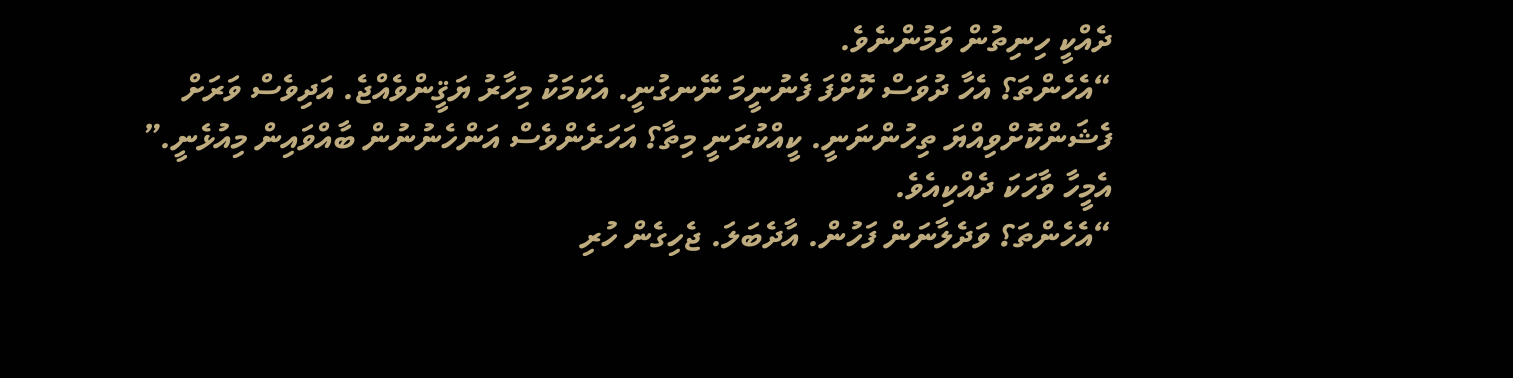ދެއްކީ ހިނިތުން ވަމުންނެވެ.
“އެހެންތަ؟ އެހާ ދުވަސް ކޮށްފަ ފެނުނީމަ ނޭނގުނީ. އެކަމަކު މިހާރު ޔަޤީންވެއްޖެ. އަދިވެސް ވަރަށް ފެޝަންކޮށްވިއްޔަ ތިހުންނަނީ. ކީއްކުރަނީ މިތާ؟ އަހަރެންވެސް އަންހެނުނުން ބާއްވައިން މިއުޅެނީ.” އެމީހާ ވާހަކަ ދެއްކިއެވެ.
“އެހެންތަ؟ ވަދެލާނަން ފަހުން. އާދެބަލަ. ޖެހިގެން ހުރި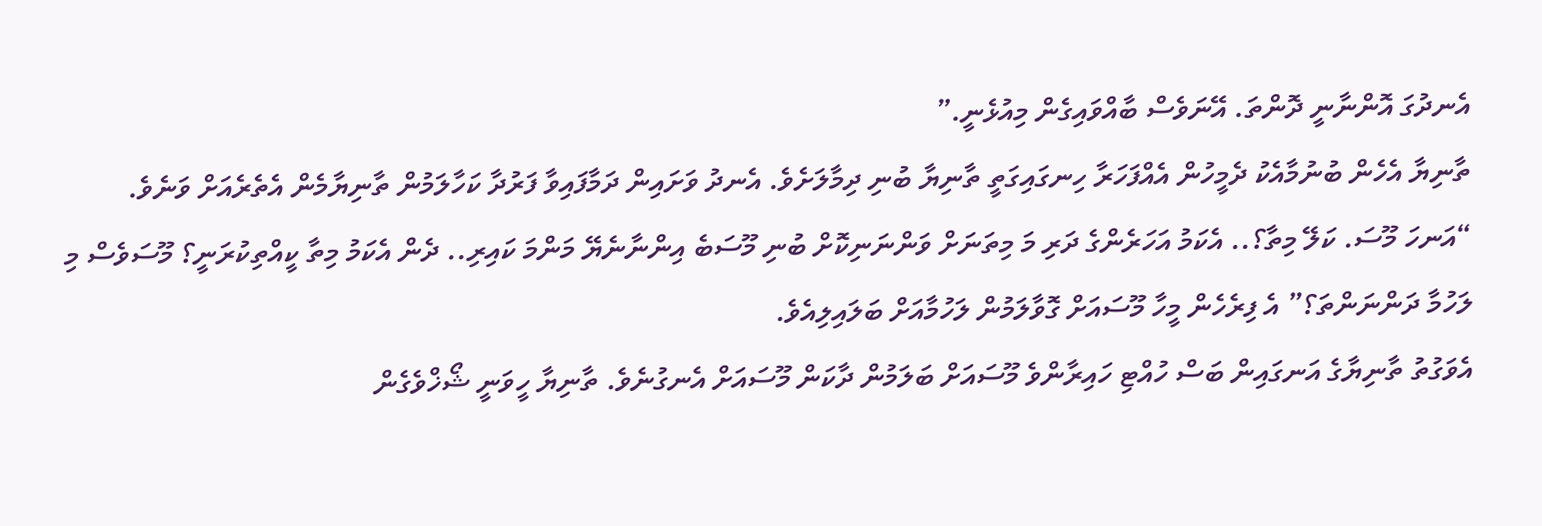އެނދުގަ އޮންނާނީ ދޮންތަ. އޭނަވެސް ބާއްވައިގެން މިއުޅެނީ.”
ތާނިޔާ އެހެން ބުނުމާއެކު ދެމީހުން އެއްފަހަރާ ހިނގައިގަތީ ތާނިޔާ ބުނި ދިމާލަށެވެ. އެނދު ވަށައިން ދަމާފައިވާ ފަރުދާ ކަހާލަމުން ތާނިޔާމެން އެތެރެއަށް ވަނެވެ.
“އަނހަ މޫސަ. ކަލޭ މިތާ؟.. އެކަމު އަހަރެންގެ ދަރި މަ މިތަނަށް ވަންނަނިކޮށް ބުނި މޫސަބެ އިންނާނެޔޭ މަންމަ ކައިރި.. ދެން އެކަމު މިތާ ކީއްތިކުރަނީ؟ މޫސަވެސް މި ލަހުމާ ދަންނަންތަ؟” އެ ފިރެހެން މީހާ މޫސައަށް ގޮވާލަމުން ލަހުމާއަށް ބަލައިލިއެވެ.
އެވަގުތު ތާނިޔާގެ އަނގައިން ބަސް ހުއްޓި ހައިރާންވެ މޫސައަށް ބަލަމުން ދާކަން މޫސައަށް އެނގުނެވެ. ތާނިޔާ ހީވަނީ ޝޯޚްވެގެން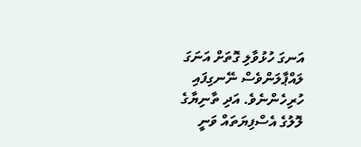އަނގަ ހުޅުވާލި ގޮތަށް އަނަގަ ލައްޕާލަންވެސް ނޭނގިފައި ހުރިހެންނެވެ. އަދި ތާނިޔާގެ ލޮލުގެ އެސްފިޔަތައް ވަނީ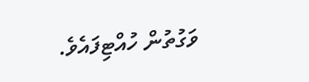ވަގުތުން ހުއްޓިފައެވެ.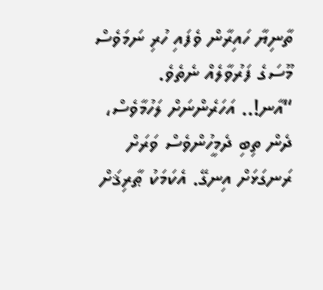ތާނިޔާ ހައިރާން ވެފައި ހުރި ނަމަވެސް މޫސަގެ ފަރުވާލެއް ނެތެވެ.
“އާނ!.. އަހަރެންނަށް ލަހުމާވެސް، ދެން ތިބި ދެމީހުންވެސް ވަރަށް ރަނގަޅަށް އިނގޭ. އެކަމަކު ޠާރިޤަށް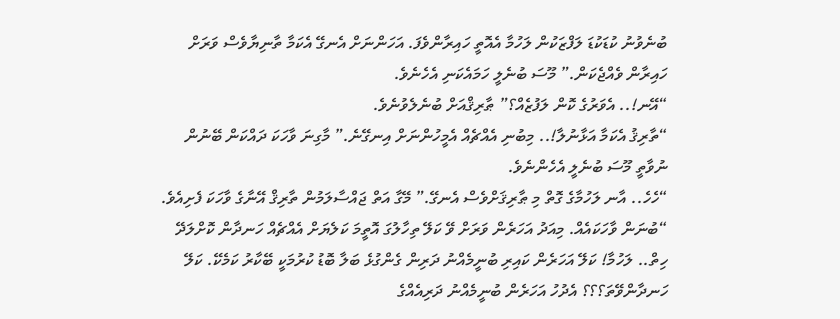ބުނެވުނު ކުޑަކުޑަ ލަފްޒަކުން ލަހުމާ އެއޮތީ ހައިރާންވެފަ. އަހަންނަށް އެނގޭ އެކަމާ ތާނިޔާވެސް ވަރަށް ހައިރާން ވެއްޖެކަން.” މޫސަ ބުނެލީ ހަމައެކަނި އެހެނެވެ.
“އޭނ!.. އެވަރުގެ ކޮން ލަފުޒެއް؟” ޠާރިޤްއަށް ބުނެލެވުނެވެ.
“ތާރިޤު އެކަމާ އަޅާނުލާ!.. މިބުނި އެއްޗެއް އެމީހުންނަށް އިނގޭނެ.” މާގިނަ ވާހަކަ ދައްކަން ބޭނުން ނުވާތީ މޫސަ ބުނެލީ އެހެންނެވެ.
“ހެހެ.. އާނ ލަހުމާގެ ގޮތް މި ޠާރިޤަށްވެސް އެނގޭ.” މޭގާ އަތް ޖައްސާލަމުން ތާރިޤް އޭނާގެ ވާހަކަ ފެށިއެވެ.
“ބުނަން ވާހަކައެއް. މިއަދު އަހަރެން ވަރަށް ވޭ ކަލޭ ތިހާލުގަ އޮތީމަ ކަލެޔަށް އެއްޗެއް ހަނދާން ކޮށްލަދޭ ހިތް.. ލަހުމާ! ކަލޭ އަހަރެން ކައިރި ބުނީމެއްނު ދަރިން ގެންގުޅެ ބަލާ ބޮޑު ކުރުމަކީ ބޭކާރު ކަމެކޭ. ކަލޭ ހަނދާންވޭތަ؟؟؟ އެދުހު އަހަރެން ބުނީމެއްނު ދަރިއެއްގެ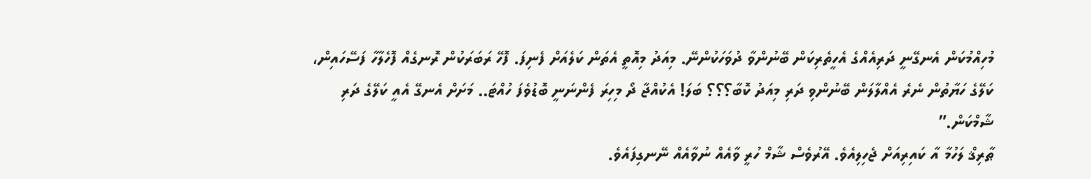މުހިއްމުކަން އެނގޭނީ ދަރިއެއްގެ އެހީތެރިކަން ބޭނުންވާ ދުވަހަކުންނޭ. މިއަދު މިއޮތީ އެތަން ކަލެއަށް ފެނިފަ. ފޮހޭ ރަބަރަކުން ރޮނގެއް ފޮހެލާހާ ފަސޭހައިން، ކަލޭގެ ހަޔާތުން ނެރެ އެއްލާލަން ބޭނުންވި ދަރި މިއަދު ކޮބާ؟؟؟ ބަލަ! އެކުއްޖާ ދޯ މިހިރަ ފެންނަނީ ބޮޑުވެފަ ހުއްޓަ.. މަށަށް އެނގޭ އެއީ ކަލޭގެ ދަރި ޝާމްކަން.”
ޠާރިޤް ލަހުމާ އާ ކައިރިއަށް ޖެހިލިއެވެ. އޭރުވެސް ޝާމް ހުރީ ވާއެއް ނުވާއެއް ނޭނގިފައެވެ.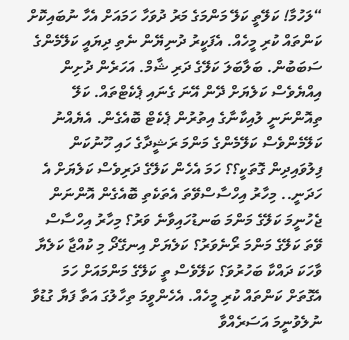“ލަހުމާ! ކަލޭތީ ކަލޭ މަންމަގެ މަރު ދުވަހާ ހަމައަށް އެހާ ނުބައިކޮށް ކަންތައް ކުރި މީހެއް. އެފަކީރު ދުނިޔޭން ނެތި ދިޔައީ ކަލޭމެންގެ ސަބަބުން. ބަލާބަލަ ކަލޭގެ ދަރި ޝާމް. އަހަރެން ދުށިން އިއްޔެވެސް ކަލެޔަށް ދޭން އޭނަ ގެނައި ޕެކެޓްތައް. ކަލޭ ތިއޮންނަނީ ލުއިކާނާގެ އިތުރުން ޕެކެޓް ބޮއެގެން. އެޔެއްނު ކަލޭމެންވެސް ކަލޭމެންގެ މަންމަ ރަޝީދާގެ ހައި ހޫނުކަން ފިލުވައިދިން ގޮތަކީ؟؟ ހަމަ އެހެން ކަލޭގެ ދަރިވެސް ކަލެޔަށް އެ ހަދަނީ.. މިހާރު އިހްސާސްވޭތަ އެތަކެތި ބޮއެގެން އޮންނަން ޖެހުނީމަ ކަލޭގެ މަންމަ ބަނޑުހައިވާނެ ވަރު؟ މިހާރު އިހްސާސް ވޭތަ ކަލޭގެ މަންމަ ރޯނެވަރު؟ ކަލެޔަށް އިނގޭދޯ މި ކުއްޖާ ކަލެޔާ ވާހަކަ ދައްކާ ބަހުރުވަ؟ ކަލޭވެސް ތީ ކަލޭގެ މަންމައަށް ހަމަ އެގޮތަށް ކަންތައް ކުރި މީހެއް. އެހެންވީމަ ތިހާލުގަ އަތާ ފަޔާ ގުޑުވާ ނުލެވުނީމަ އަސަރެއްވާ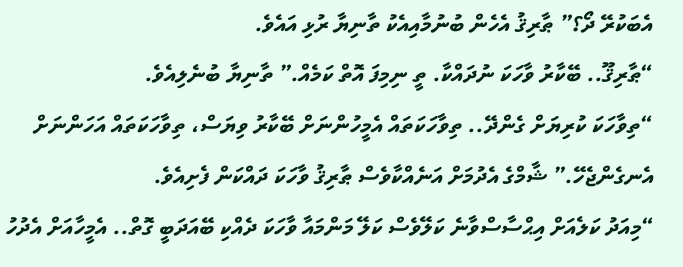އެބަކުރޭ ދޯ؟” ޠާރިޤު އެހެން ބުނުމާއިއެކު ތާނިޔާ ރުޅި އައެވެ.
“ޠާރިޤޫ.. ބޭކާރު ވާހަކަ ނުދައްކާ. ތީ ނިމިފަ އޮތް ކަމެއް.” ތާނިޔާ ބުނެލިއެވެ.
“ތިވާހަކަ ކުރިޔަށް ގެންދޭ.. ތިވާހަކަތައް އެމީހުންނަށް ބޭކާރު ވިޔަސް، ތިވާހަކަތައް އަހަންނަށް އެނގެންޖެހޭ.” ޝާމްގެ އެދުމަށް އަނެއްކާވެސް ޠާރިޤު ވާހަކަ ދައްކަން ފެށިއެވެ.
“މިއަދު ކަލެއަށް އިޙްސާސްވާނެ ކަލޭވެސް ކަލޭ މަންމައާ ވާހަކަ ދެއްކި ބޭއަދަބީ ގޮތް.. އެމީހާއަށް އެދުހު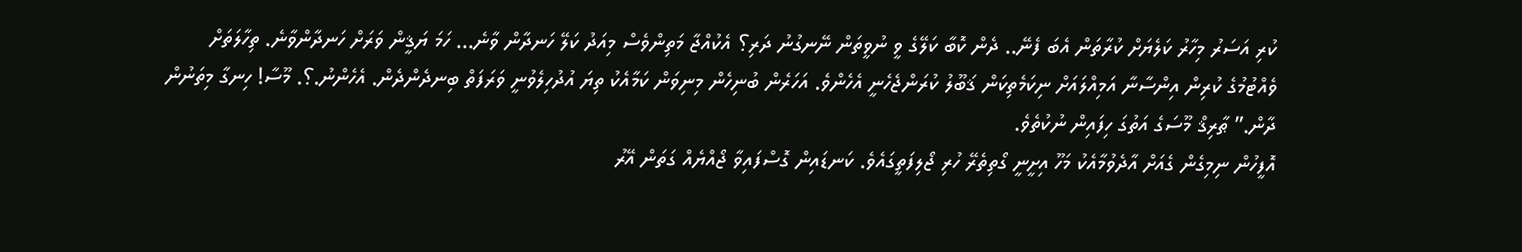ކުރި އަސަރު މިހާރު ކަލެޔަށް ކުރާތަން އެބަ ފެނޭ.. ދެން ކޮބާ ކަލޭގެ ވީ ނުވީތަން ނޭނގުނު ދަރި؟ އެކުއްޖާ މަތިންވެސް މިއަދު ކަލޭ ހަނދާން ވާނެ… ހަމަ ޔަޤީން ވަރަށް ހަނދާންވާނެ. ތިހާލަތަށް ވެއްޓުމުގެ ކުރިން އިންސާނާ އަމިއްލައަށް ނިކަމެތިކަން ޤަބޫލު ކުރަންޖެހެނީ އެހެންވެ. އަހަރެން ބުނިހެން މިނިވަން ކަމާއެކު ތިޔަ އުދުހިލެވުނީ ވަރަފަތް ބިނދެންދެން. އެހެންނު.؟. މޫސާ! ހިނގާ މިތަނުން ދާން.” ޠާރިޤް މޫސަގެ އަތުގަ ހިފައިން ނުކުތެވެ.
އޮފީހުން ނިމިގެން ގެއަށް އާދެވުމާއެކު މަހޫ އިށީނީ ގޯތިތެރޭ ހުރި ޖޯލިފަތީގައެވެ. ކަނޑައިން ގޮސްފައިވާ ޖޯއްޔެއް ގަތަން އޭރު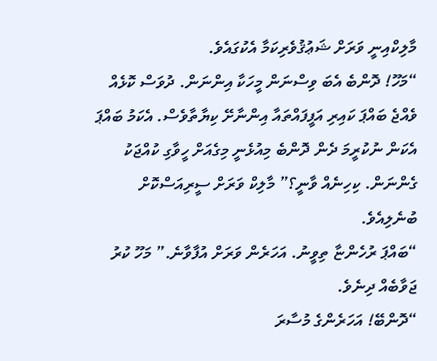މާލިކްއިނީ ވަރަށް ޝަޢުޤުވެރިކަމާ އެކުގައެވެ.
“މަހޫ! ދޮންބެ އެބަ ވިސްނަން މީހަކާ އިންނަން. ދުވަސް ކޮޅެއް ވެއްޖެ ބައްޕަ ކައިރި އަފީފައްތައާ އިންނާށޭ ކިޔާތާވެސް. އެކަމު ބައްޕަ އެކަން ނުކުރީމަ ދެން ދޮންބެ މިއުޅެނީ މިގެއަށް ހީވާގި ކުއްޖަކު ގެންނަން. ކިހިނެއް ވާނީ؟” މާލިކް ވަރަށް ސީރިއަސްކޮށް ބުނެލިއެވެ.
“ބައްޕަ ރުހެންޏާ ތިވީނު. އަހަރެން ވަރަށް އުފާވާނެ.” މަހޫ ކުރު ޖަވާބެއް ދިނެވެ.
“ދޮންބޭ! އަހަރެންގެ މުސާރަ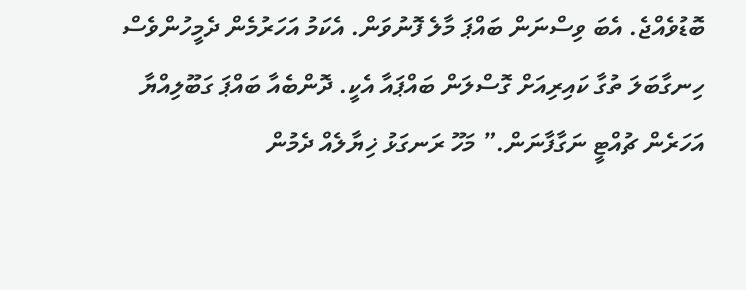ބޮޑުވެއްޖެ. އެބަ ވިސްނަން ބައްޕަ މާލެ ފޮނުވަން. އެކަމު އަހަރުމެން ދެމީހުންވެސް ހިނގާބަލަ ތުގާ ކައިރިއަށް ގޮސްލަން ބައްޕައާ އެކީ. ދޮންބެއާ ބައްޕަ ގަބޫލިއްޔާ އަހަރެން ޗުއްޓީ ނަގާފާނަން.” މަހޫ ރަނގަޅު ޚިޔާލެއް ދެމުން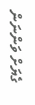ގެޔަށް ވަންނަން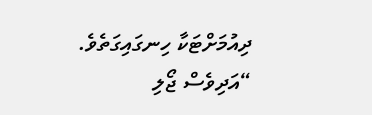ދިއުމަށްޓަކާ ހިނގައިގަތެވެ.
“އަދިވެސް ޖޯލި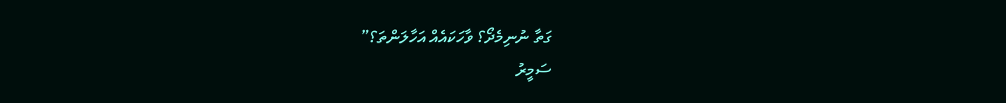ގަތާ ނުނިމެދޯ؟ ވާހަކައެއް އަހާލަންތަ؟”
ސަމީރު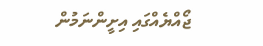ޖޯއްޔެއްގައި އިށީންނަމުން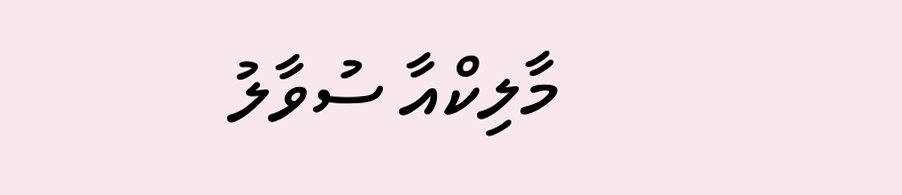މާލިކްއާ ސުވާލު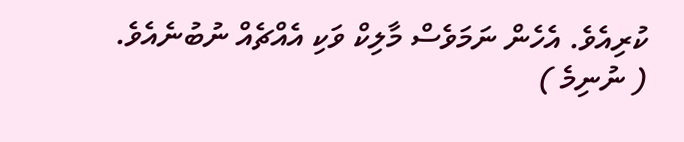ކުރިއެވެ. އެހެން ނަމަވެސް މާލިކް ވަކި އެއްޗެއް ނުބުނެއެވެ.
( ނުނިމެ )